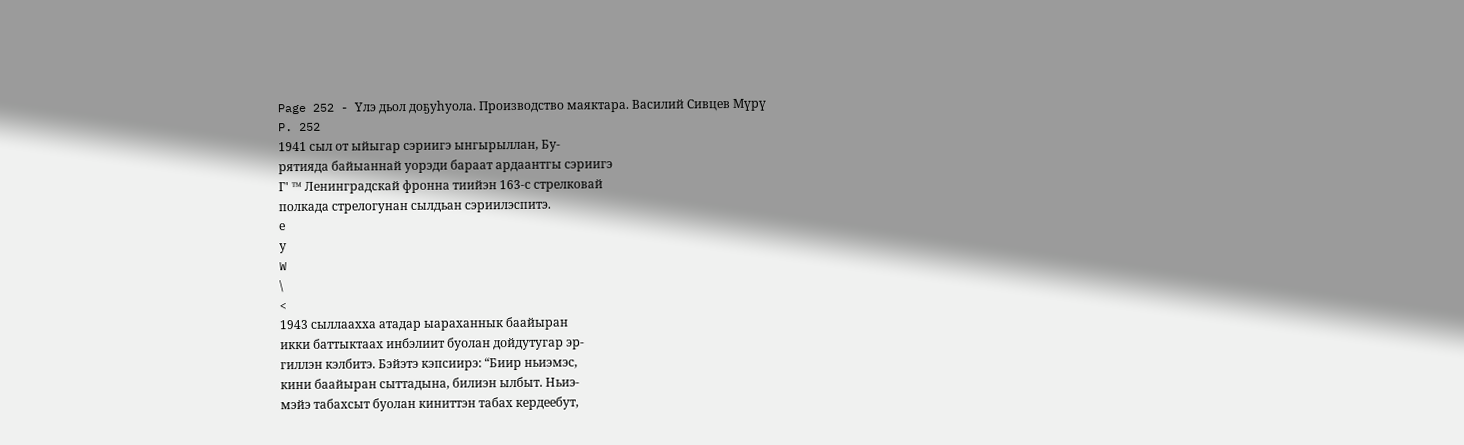Page 252 - Үлэ дьол доҕуһуола. Производство маяктара. Василий Сивцев Мүрү
P. 252
1941 сыл от ыйыгар сэриигэ ынгырыллан, Бу-
рятияда байыаннай уорэди бараат ардаантгы сэриигэ
Г' ™ Ленинградскай фронна тиийэн 163-с стрелковай
полкада стрелогунан сылдьан сэриилэспитэ.
е
у
W
\
<
1943 сыллаахха атадар ыараханнык баайыран
икки баттыктаах инбэлиит буолан дойдутугар эр-
гиллэн кэлбитэ. Бэйэтэ кэпсиирэ: “Биир ньиэмэс,
кини баайыран сыттадына, билиэн ылбыт. Ньиэ-
мэйэ табахсыт буолан киниттэн табах кердеебут,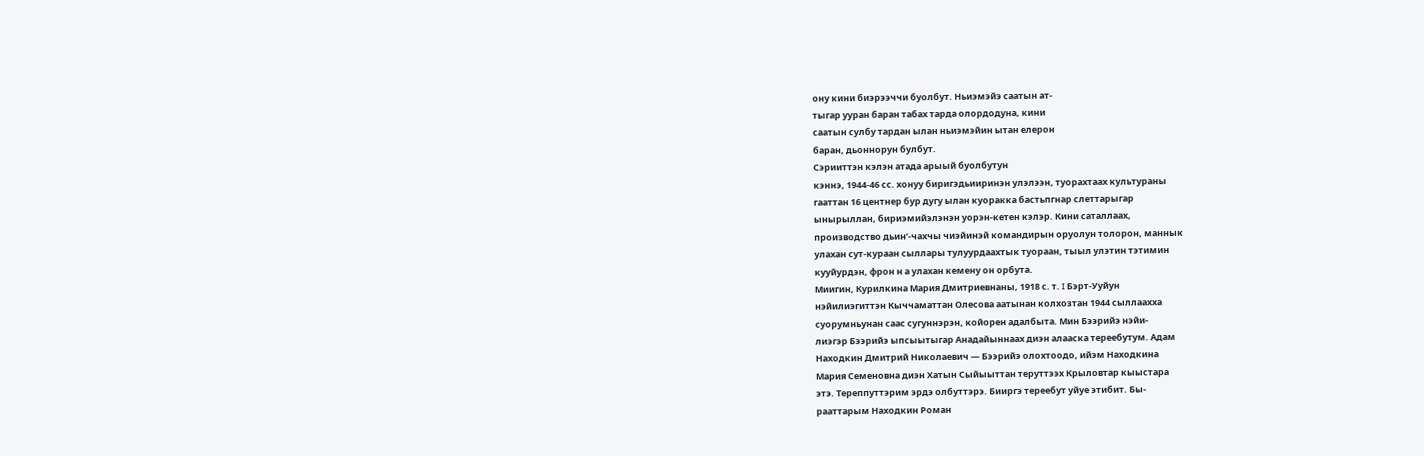ону кини биэрээччи буолбут. Ньиэмэйэ саатын ат-
тыгар ууран баран табах тарда олордодуна, кини
саатын сулбу тардан ылан ньиэмэйин ытан елерон
баран, дьоннорун булбут.
Сэрииттэн кэлэн атада арыый буолбутун
кэннэ, 1944-46 сс. хонуу биригэдьииринэн улэлээн, туорахтаах культураны
гааттан 16 центнер бур дугу ылан куоракка бастьпгнар слеттарыгар
ынырыллан, бириэмийэлэнэн уорэн-кетен кэлэр. Кини саталлаах,
производство дьин’-чахчы чиэйинэй командирын оруолун толорон, маннык
улахан сут-кураан сыллары тулуурдаахтык туораан, тыыл улэтин тэтимин
кууйурдэн, фрон н а улахан кемену он орбута.
Миигин, Курилкина Мария Дмитриевнаны, 1918 с. т. I Бэрт-Ууйун
нэйилиэгиттэн Кыччаматтан Олесова аатынан колхозтан 1944 сыллаахха
суорумньунан саас сугуннэрэн, койорен адалбыта. Мин Бээрийэ нэйи-
лиэгэр Бээрийэ ыпсыытыгар Анадайыннаах диэн алааска тереебутум. Адам
Находкин Дмитрий Николаевич — Бээрийэ олохтоодо, ийэм Находкина
Мария Семеновна диэн Хатын Сыйыыттан теруттээх Крыловтар кыыстара
этэ. Тереппуттэрим эрдэ олбуттэрэ. Бииргэ тереебут уйуе этибит. Бы-
рааттарым Находкин Роман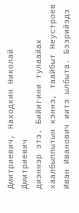Дмитриевич, Находкин Николай Дмитриевич
диэннэр этэ. Бийигини тулаайах хаалбыппытын кэннэ, таайбыт Неустроев
Иван Иванович иитэ ылбыта. Бээрийэдэ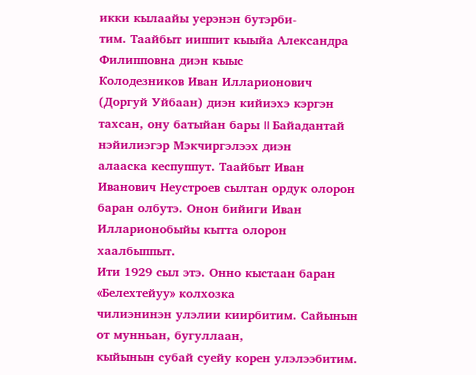икки кылаайы уерэнэн бутэрби-
тим. Таайбыт ииппит кыыйа Александра Филипповна диэн кыыс
Колодезников Иван Илларионович (Доргуй Уйбаан) диэн кийиэхэ кэргэн
тахсан, ону батыйан бары II Байадантай нэйилиэгэр Мэкчиргэлээх диэн
алааска кеспуппут. Таайбыт Иван Иванович Неустроев сылтан ордук олорон
баран олбутэ. Онон бийиги Иван Илларионобыйы кытта олорон
хаалбыппыт.
Ити 1929 сыл этэ. Онно кыстаан баран «Белехтейуу» колхозка
чилиэнинэн улэлии киирбитим. Сайынын от мунньан, бугуллаан,
кыйынын субай суейу корен улэлээбитим.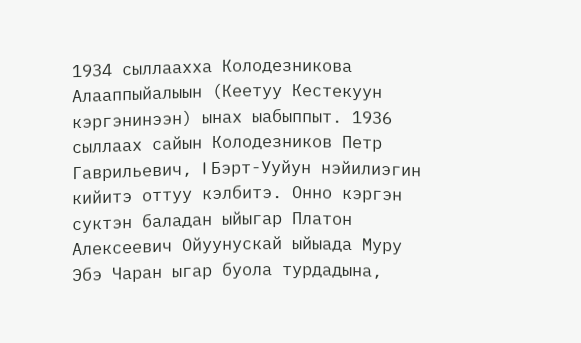1934 сыллаахха Колодезникова
Алааппыйалыын (Кеетуу Кестекуун кэргэнинээн) ынах ыабыппыт. 1936
сыллаах сайын Колодезников Петр Гаврильевич, I Бэрт-Ууйун нэйилиэгин
кийитэ оттуу кэлбитэ. Онно кэргэн суктэн баладан ыйыгар Платон
Алексеевич Ойуунускай ыйыада Муру Эбэ Чаран ыгар буола турдадына,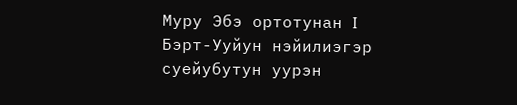Муру Эбэ ортотунан I Бэрт-Ууйун нэйилиэгэр суейубутун уурэн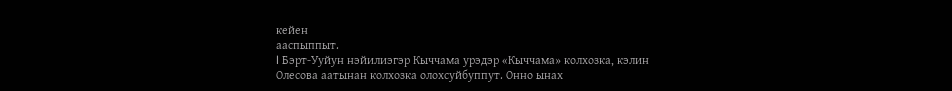кейен
ааспыппыт.
I Бэрт-Ууйун нэйилиэгэр Кыччама урэдэр «Кыччама» колхозка, кэлин
Олесова аатынан колхозка олохсуйбуппут. Онно ынах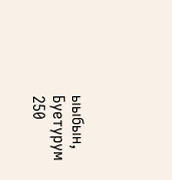ыыбын, Буетурум
250